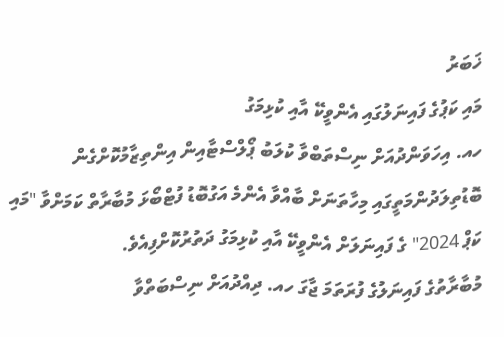ޚަބަރު
މައި ކަޕުގެ ފައިނަލުގައި އެންވީކޭ އާއި ކުޅިމަގު
ހއ. އިހަވަންދުއަށް ނިސްތަބްވާ ކުލަބު ޕޯލްސްޓާއިން އިންތިޒާމުކޮށްގެން ބޮޑުތިލަދުންމަތީގައި މިހާތަނަށް ބާއްވާ އެންމެ އަގުބޮޑު ފުޓްބޯޅަ މުބާރާތް ކަމަށްވާ "މައި ކަޕް 2024" ގެ ފައިނަލަށް އެންވީކޭ އާއި ކުޅިމަގު ދަތުރުކޮށްފިއެވެ.
މުބާރާތުގެ ފައިނަލުގެ ފުރަތަމަ ޖާގަ ހއ. ދިއްދުއަށް ނިސްބަތްވާ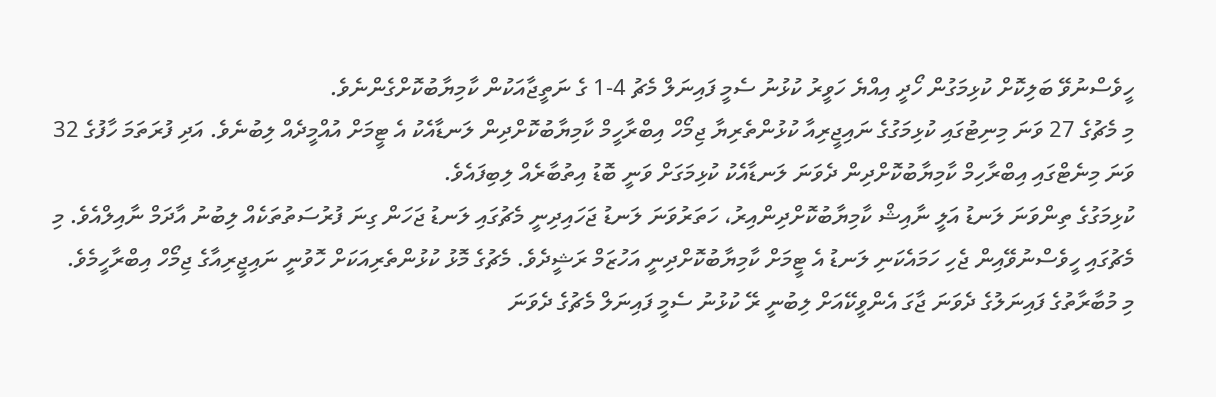ހީވެސްނުވޭ ބަލިކޮށް ކުޅިމަގުން ހޯދީ އިއްޔެ ހަވީރު ކުޅުނު ސެމީ ފައިނަލް މެޗު 4-1 ގެ ނަތީޖާއަކުން ކާމިޔާބުކޮށްގެންނެވެ.
މި މެޗުގެ 27 ވަނަ މިނިޓުގައި ކުޅިމަގުގެ ނައިޖީރިއާ ކުޅުންތެރިޔާ ޖިމޯހް އިބްރާހީމް ކާމިޔާބުކޮށްދިން ލަނޑާއެކު އެ ޓީމަށް އުއްމީދެއް ލިބުނެވެ. އަދި ފުރަތަމަ ހާފުގެ 32 ވަނަ މިނެޓްގައި އިބްރާހިމް ކާމިޔާބުކޮށްދިން ދެވަނަ ލަނޑާއެކު ކުޅިމަގަށް ވަނީ ބޮޑު އިތުބާރެއް ލިބިފައެވެ.
ކުޅިމަގުގެ ތިންވަނަ ލަނޑު އަލީ ނާއިޝް ކާމިޔާބުކޮށްދިންއިރު، ހަތަރުވަނަ ލަނޑު ޖަހައިދިނީ މެޗުގައި ލަނޑު ޖަހަން ގިނަ ފުރުސަތުތަކެއް ލިބުނު އާދަމް ނާއިލްއެވެ. މި މެޗުގައި ހީވެސްނުވޭއިން ޖެހި ހަމައެކަނި ލަނޑު އެ ޓީމަށް ކާމިޔާބުކޮށްދިނީ އަހުޒަމް ރަޝީދެވެ. މެޗުގެ މޮޅު ކުޅުންތެރިއަކަށް ހޮވުނީ ނައިޖީރިއާގެ ޖިމޯހް އިބްރާހީމެވެ.
މި މުބާރާތުގެ ފައިނަލުގެ ދެވަނަ ޖާގަ އެންވީކޭއަށް ލިބުނީ ރޭ ކުޅުނު ސެމީ ފައިނަލް މެޗުގެ ދެވަނަ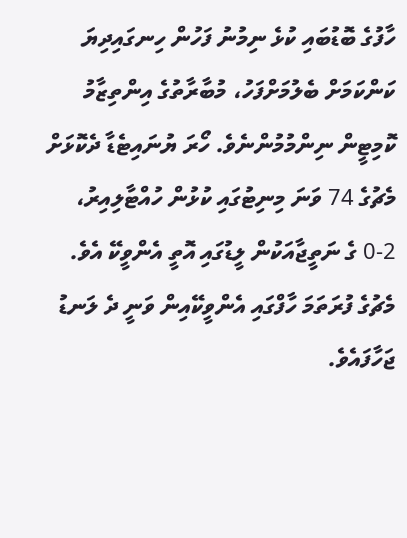ހާފުގެ ބޮޑުބައި ކުޅެ ނިމުނު ފަހުން ހިނގައިދިޔަ ކަންކަމަށް ބެލުމަށްފަހު، މުބާރާތުގެ އިންތިޒާމު ކޮމިޓީން ނިންމުމުންނެވެ. ހޯރަ ޔުނައިޓެޑާ ދެކޮޅަށް މެޗުގެ 74 ވަނަ މިނިޓުގައި ކުޅުން ހުއްޓާލިއިރު، 2-0 ގެ ނަތީޖާއަކުން ލީޑުގައި އޮތީ އެންވީކޭ އެވެ.
މެޗުގެ ފުރަތަމަ ހާފްގައި އެންވީކޭއިން ވަނީ ދެ ލަނޑު ޖަހާފައެވެ.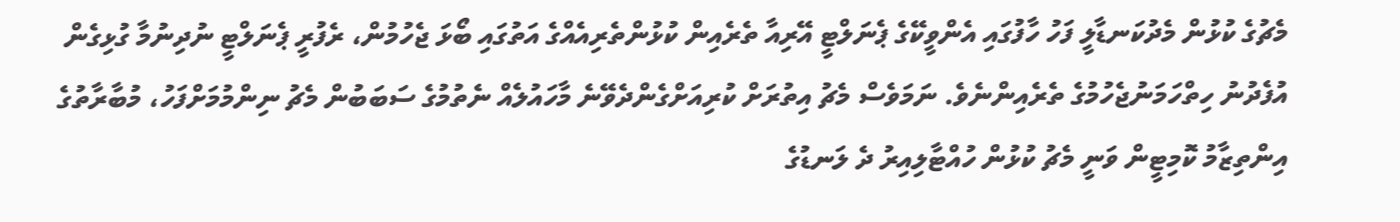މެޗުގެ ކުޅުން މެދުކަނޑާލީ ފަހު ހާފުގައި އެންވީކޭގެ ޕެނަލްޓީ އޭރިއާ ތެރެއިން ކުޅުންތެރިއެއްގެ އަތުގައި ބޯޅަ ޖެހުމުން، ރެފުރީ ޕެނަލްޓީ ނުދިނުމާ ގުޅިގެން އުފެދުނު ހިތްހަމަނުޖެހުމުގެ ތެރެއިންނެވެ. ނަމަވެސް މެޗު އިތުރަށް ކުރިއަށްގެންދެވޭނެ މާހައުލެއް ނެތުމުގެ ސަބަބުން މެޗު ނިންމުމަށްފަހު، މުބާރާތުގެ އިންތިޒާމު ކޮމިޓީން ވަނީ މެޗު ކުޅުން ހުއްޓާލިއިރު ދެ ލަނޑުގެ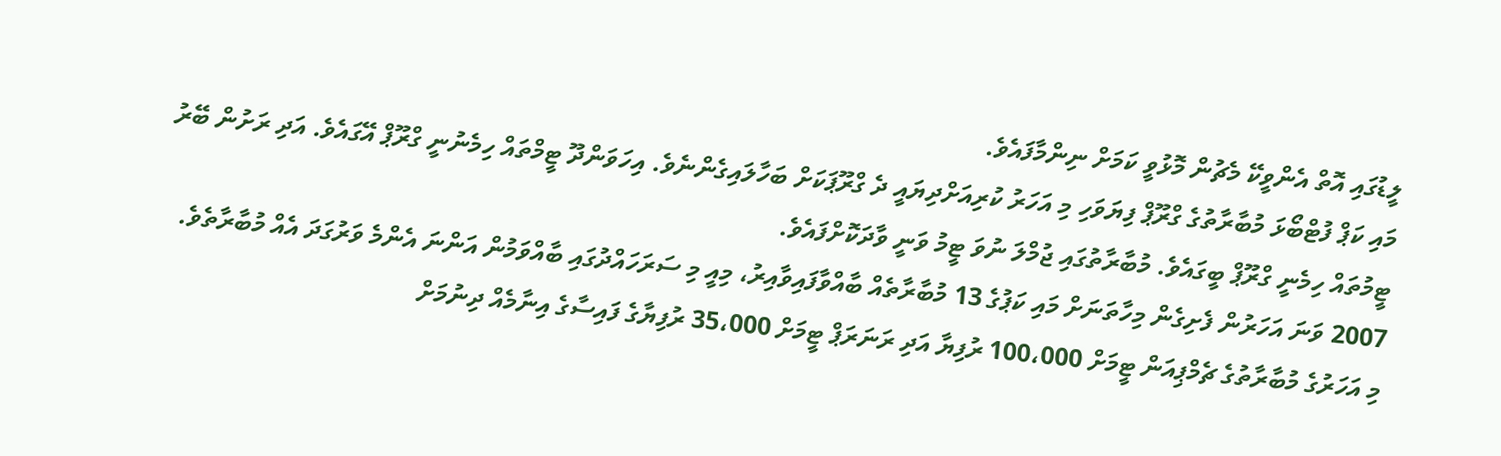ލީޑުގައި އޮތް އެންވީކޭ މެޗުން މޮޅުވީ ކަމަށް ނިންމާފައެވެ.
މައި ކަޕް ފުޓްބޯޅަ މުބާރާތުގެ ގްރޫޕް ފިޔަވަހި މި އަހަރު ކުރިއަށްދިޔައީ ދެ ގްރޫޕަކަށް ބަހާލައިގެންނެވެ. އިހަވަންދޫ ޓީމްތައް ހިމެނުނީ ގްރޫޕް އޭގައެވެ. އަދި ރަށުން ބޭރު ޓީމުތައް ހިމެނީ ގްރޫޕް ބީގައެވެ. މުބާރާތުގައި ޖުމްލަ ނުވަ ޓީމު ވަނީ ވާދަކޮށްފައެވެ.
2007 ވަނަ އަހަރުން ފެށިގެން މިހާތަނަށް މައި ކަޕުގެ 13 މުބާރާތެއް ބާއްވާފައިވާއިރު، މިއީ މި ސަރަހައްދުގައި ބާއްވަމުން އަންނަ އެންމެ ވަރުގަދަ އެއް މުބާރާތެވެ. މި އަހަރުގެ މުބާރާތުގެ ޗެމްޕިއަން ޓީމަށް 100،000 ރުފިޔާ އަދި ރަނަރަޕް ޓީމަށް 35،000 ރުފިޔާގެ ފައިސާގެ އިނާމެއް ދިނުމަށް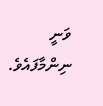ވަނީ ނިންމާފައެވެ.